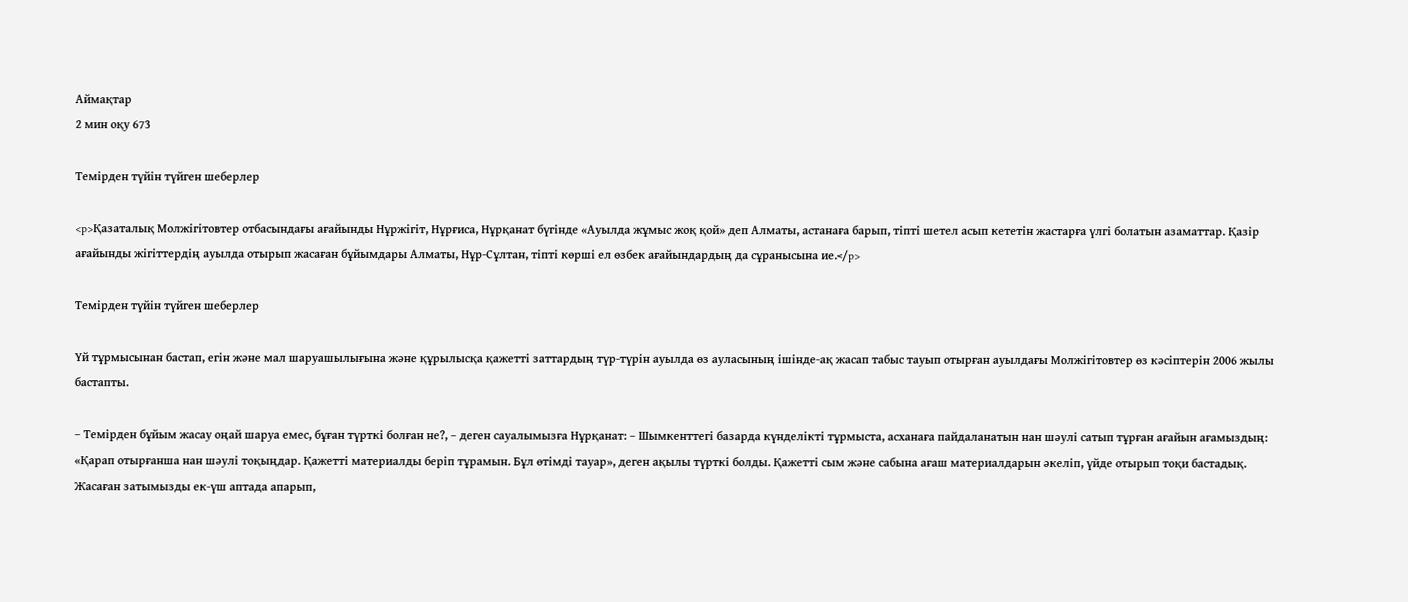Аймақтар
2 мин оқу 673

Темірден түйін түйген шеберлер

<p>Қазаталық Молжігітовтер отбасындағы ағайынды Нұржігіт, Нұрғиса, Нұрқанат бүгінде «Ауылда жұмыс жоқ қой» деп Алматы, астанаға барып, тіпті шетел асып кететін жастарға үлгі болатын азаматтар. Қазір ағайынды жігіттердің ауылда отырып жасаған бұйымдары Алматы, Нұр-Сұлтан, тіпті көрші ел өзбек ағайындардың да сұранысына ие.</p>

Темірден түйін түйген шеберлер

Үй тұрмысынан бастап, егін және мал шаруашылығына және құрылысқа қажетті заттардың түр-түрін ауылда өз ауласының ішінде-ақ жасап табыс тауып отырған ауылдағы Молжігітовтер өз кәсіптерін 2006 жылы бастапты.

– Темірден бұйым жасау оңай шаруа емес, бұған түрткі болған не?, – деген сауалымызға Нұрқанат: – Шымкенттегі базарда күнделікті тұрмыста, асханаға пайдаланатын нан шәулі сатып тұрған ағайын ағамыздың: «Қарап отырғанша нан шәулі тоқыңдар. Қажетті материалды беріп тұрамын. Бұл өтімді тауар», деген ақылы түрткі болды. Қажетті сым және сабына ағаш материалдарын әкеліп, үйде отырып тоқи бастадық. Жасаған затымызды ек-үш аптада апарып,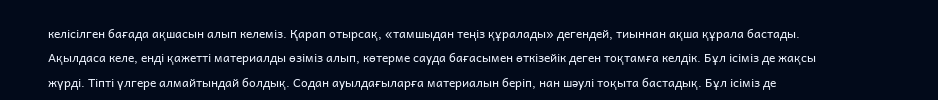келісілген бағада ақшасын алып келеміз. Қарап отырсақ, «тамшыдан теңіз құралады» дегендей, тиыннан ақша құрала бастады. Ақылдаса келе, енді қажетті материалды өзіміз алып, көтерме сауда бағасымен өткізейік деген тоқтамға келдік. Бұл ісіміз де жақсы жүрді. Тіпті үлгере алмайтындай болдық. Содан ауылдағыларға материалын беріп, нан шәулі тоқыта бастадық. Бұл ісіміз де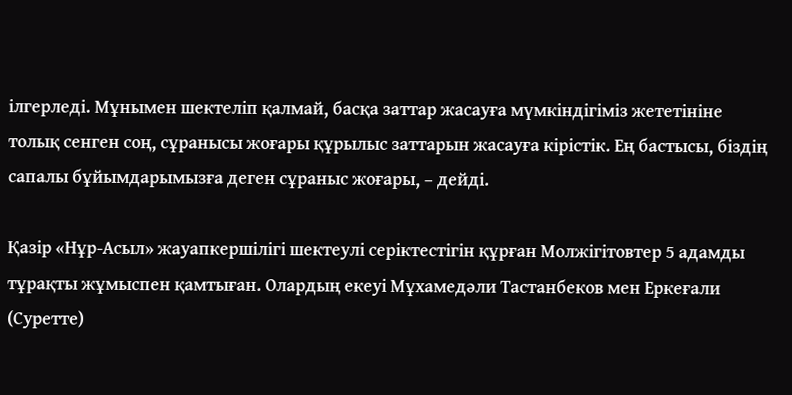ілгерледі. Мұнымен шектеліп қалмай, басқа заттар жасауға мүмкіндігіміз жететініне толық сенген соң, сұранысы жоғары құрылыс заттарын жасауға кірістік. Ең бастысы, біздің сапалы бұйымдарымызға деген сұраныс жоғары, – дейді.

Қазір «Нұр-Асыл» жауапкершілігі шектеулі серіктестігін құрған Молжігітовтер 5 адамды тұрақты жұмыспен қамтыған. Олардың екеуі Мұхамедәли Тастанбеков мен Еркеғали (Суретте)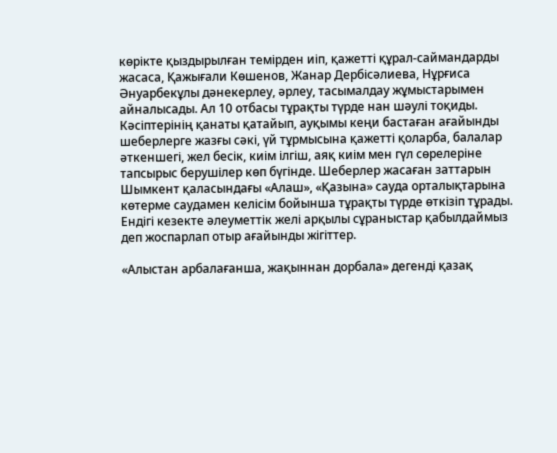көрікте қыздырылған темірден иіп, қажетті құрал-саймандарды жасаса, Қажығали Көшенов, Жанар Дербісәлиева, Нұрғиса Әнуарбекұлы дәнекерлеу, әрлеу, тасымалдау жұмыстарымен айналысады. Ал 10 отбасы тұрақты түрде нан шәулі тоқиды. Кәсіптерінің қанаты қатайып, ауқымы кеңи бастаған ағайынды шеберлерге жазғы сәкі, үй тұрмысына қажетті қоларба, балалар әткеншегі, жел бесік, киім ілгіш, аяқ киім мен гүл сөрелеріне тапсырыс берушілер көп бүгінде. Шеберлер жасаған заттарын Шымкент қаласындағы «Алаш», «Қазына» сауда орталықтарына көтерме саудамен келісім бойынша тұрақты түрде өткізіп тұрады. Ендігі кезекте әлеуметтік желі арқылы сұраныстар қабылдаймыз деп жоспарлап отыр ағайынды жігіттер.

«Алыстан арбалағанша, жақыннан дорбала» дегенді қазақ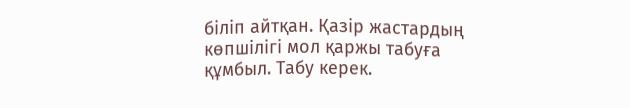біліп айтқан. Қазір жастардың көпшілігі мол қаржы табуға құмбыл. Табу керек.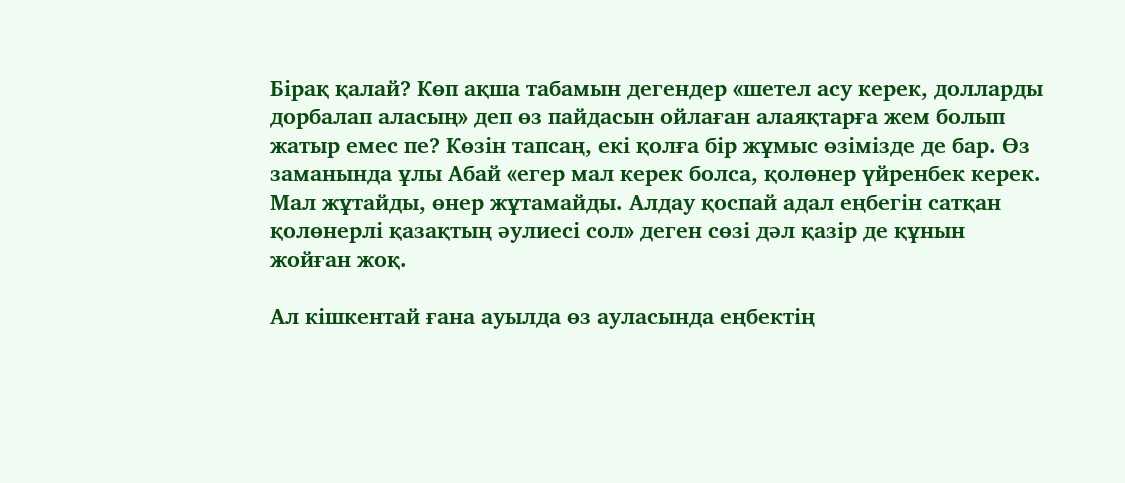Бірақ қалай? Көп ақша табамын дегендер «шетел асу керек, долларды дорбалап аласың» деп өз пайдасын ойлаған алаяқтарға жем болып жатыр емес пе? Көзін тапсаң, екі қолға бір жұмыс өзімізде де бар. Өз заманында ұлы Абай «егер мал керек болса, қолөнер үйренбек керек. Мал жұтайды, өнер жұтамайды. Алдау қоспай адал еңбегін сатқан қолөнерлі қазақтың әулиесі сол» деген сөзі дәл қазір де құнын жойған жоқ.

Ал кішкентай ғана ауылда өз ауласында еңбектің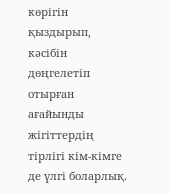көрігін қыздырып, кәсібін дөңгелетіп отырған ағайынды жігіттердің тірлігі кім-кімге де үлгі боларлық.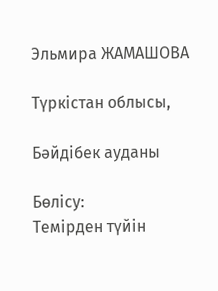Эльмира ЖАМАШОВА

Түркістан облысы,

Бәйдібек ауданы

Бөлісу:
Темірден түйін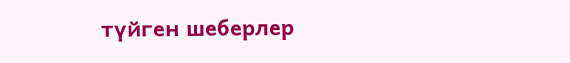түйген шеберлер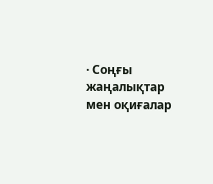· Соңғы жаңалықтар мен оқиғалар